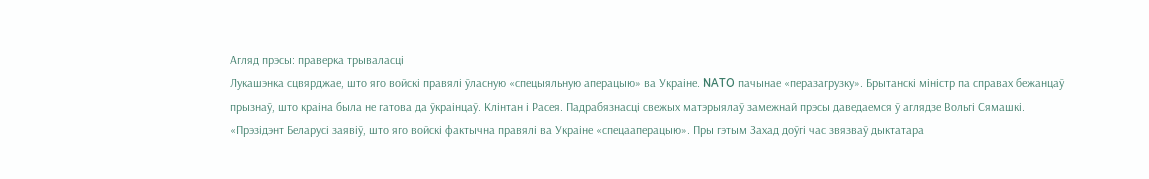Агляд прэсы: праверка трываласці
Лукашэнка сцвярджае, што яго войскі правялі ўласную «спецыяльную аперацыю» ва Украіне. NATO пачынае «перазагрузку». Брытанскі міністр па справах бежанцаў прызнаў, што краіна была не гатова да ўкраінцаў. Клінтан і Расея. Падрабязнасці свежых матэрыялаў замежнай прэсы даведаемся ў аглядзе Вольгі Сямашкі.
«Прэзідэнт Беларусі заявіў, што яго войскі фактычна правялі ва Украіне «спецааперацыю». Пры гэтым Захад доўгі час звязваў дыктатара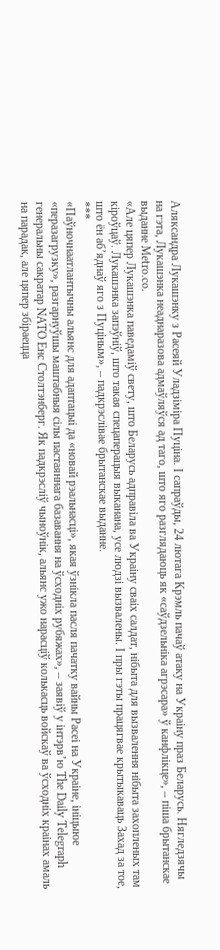Аляксандра Лукашэнку з Расеяй Уладзіміра Пуціна. І сапраўды, 24 лютага Крэмль пачаў атаку на Украіну праз Беларусь. Нягледзячы на гэта, Лукашэнка неаднаразова адмаўляўся ад таго, што яго разглядаюць як «саўдзельніка агрэсара» ў канфлікце», – піша брытанскае выданне Metro.co.
«Але цяпер Лукашэнка паведаміў свету, што Беларусь адправіла ва Украіну сваіх салдат, нібыта для вызвалення нібыта захопленых там кіроўцаў. Лукашэнка запэўніў, што такая спецаперацыя выканана, усе людзі вызвалены. І пры гэты працягвае крытыкаваць Захад за тое, што ён аб’яднаў яго з Пуціным», – падкрэслівае брытанскае выданне.
***
«Паўночнаатлантычны альянс для адаптацыі да «новай рэальнасці», якая ўзнікла пасля пачатку вайны Расеі на Украіне, ініцыюе «перазагрузку», разгарнуўшы маштабныя сілы пастаяннага базавання на ўсходніх рубяжах», – заявіў у інтэрв’ю The Daily Telegraph генеральны сакратар NATO Енс Столтэнберг. Як падкрэсліў чыноўнік, альянс ужо нарасціў колькасць войскаў ва ўсходніх краінах амаль на парадак, але цяпер збіраецца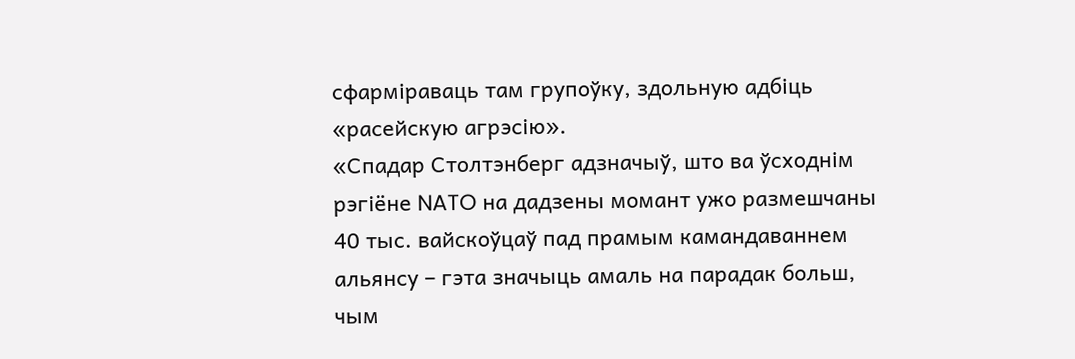сфарміраваць там групоўку, здольную адбіць «расейскую агрэсію».
«Спадар Столтэнберг адзначыў, што ва ўсходнім рэгіёне NATO на дадзены момант ужо размешчаны 40 тыс. вайскоўцаў пад прамым камандаваннем альянсу – гэта значыць амаль на парадак больш, чым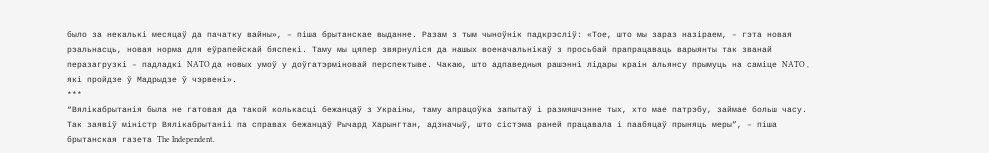было за некалькі месяцаў да пачатку вайны», – піша брытанскае выданне. Разам з тым чыноўнік падкрэсліў: «Тое, што мы зараз назіраем, – гэта новая рэальнасць, новая норма для еўрапейскай бяспекі. Таму мы цяпер звярнуліся да нашых военачальнікаў з просьбай прапрацаваць варыянты так званай перазагрузкі – падладкі NATO да новых умоў у доўгатэрміновай перспектыве. Чакаю, што адпаведныя рашэнні лідары краін альянсу прымуць на саміце NATO , які пройдзе ў Мадрыдзе ў чэрвені».
***
“Вялікабрытанія была не гатовая да такой колькасці бежанцаў з Украіны, таму апрацоўка запытаў і размяшчэнне тых, хто мае патрэбу, займае больш часу. Так заявіў міністр Вялікабрытаніі па справах бежанцаў Рычард Харынгтан, адзначыў, што сістэма раней працавала і паабяцаў прыняць меры”, – піша брытанская газета The Independent.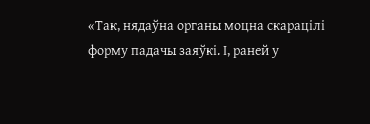«Так, нядаўна органы моцна скарацілі форму падачы заяўкі. І, раней у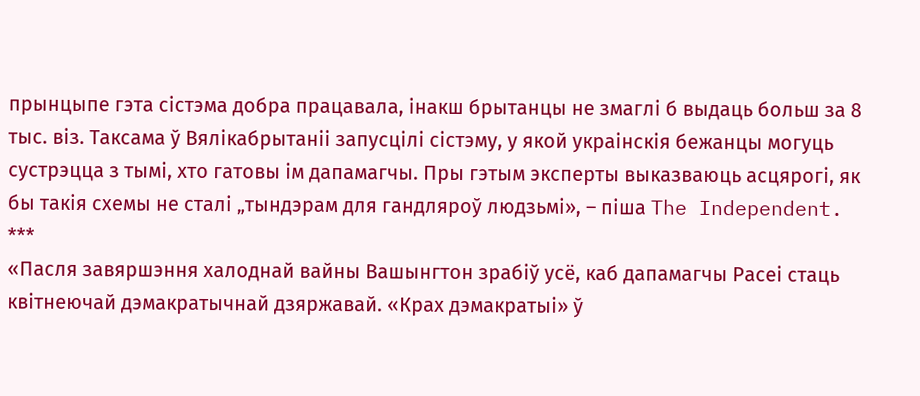прынцыпе гэта сістэма добра працавала, інакш брытанцы не змаглі б выдаць больш за 8 тыс. віз. Таксама ў Вялікабрытаніі запусцілі сістэму, у якой украінскія бежанцы могуць сустрэцца з тымі, хто гатовы ім дапамагчы. Пры гэтым эксперты выказваюць асцярогі, як бы такія схемы не сталі „тындэрам для гандляроў людзьмі», – піша The Independent.
***
«Пасля завяршэння халоднай вайны Вашынгтон зрабіў усё, каб дапамагчы Расеі стаць квітнеючай дэмакратычнай дзяржавай. «Крах дэмакратыі» ў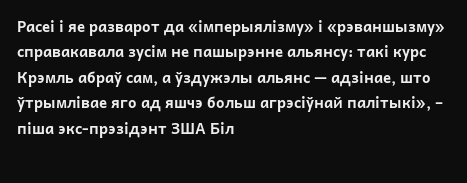Расеі і яе разварот да «імперыялізму» і «рэваншызму» справакавала зусім не пашырэнне альянсу: такі курс Крэмль абраў сам, а ўздужэлы альянс — адзінае, што ўтрымлівае яго ад яшчэ больш агрэсіўнай палітыкі», – піша экс-прэзідэнт ЗША Біл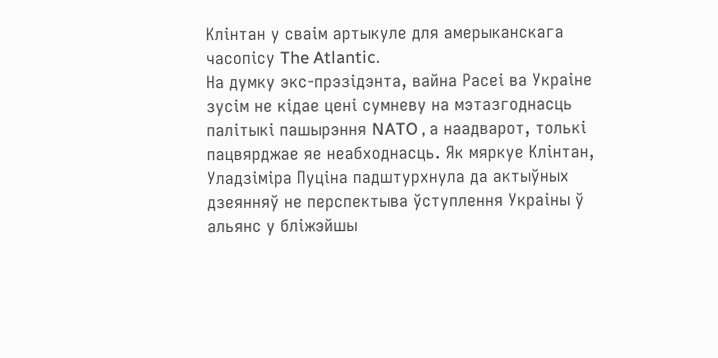Клінтан у сваім артыкуле для амерыканскага часопісу The Atlantic.
На думку экс-прэзідэнта, вайна Расеі ва Украіне зусім не кідае цені сумневу на мэтазгоднасць палітыкі пашырэння NATO , а наадварот, толькі пацвярджае яе неабходнасць. Як мяркуе Клінтан, Уладзіміра Пуціна падштурхнула да актыўных дзеянняў не перспектыва ўступлення Украіны ў альянс у бліжэйшы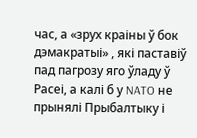час, а «зрух краіны ў бок дэмакратыі» , які паставіў пад пагрозу яго ўладу ў Расеі, а калі б у NATO не прынялі Прыбалтыку і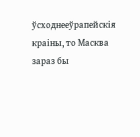ўсходнееўрапейскія краіны, то Масква зараз бы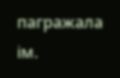пагражала ім.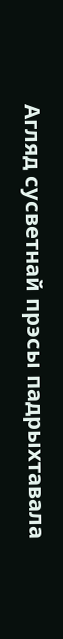Агляд сусветнай прэсы падрыхтавала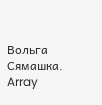Вольга Сямашка.
Array